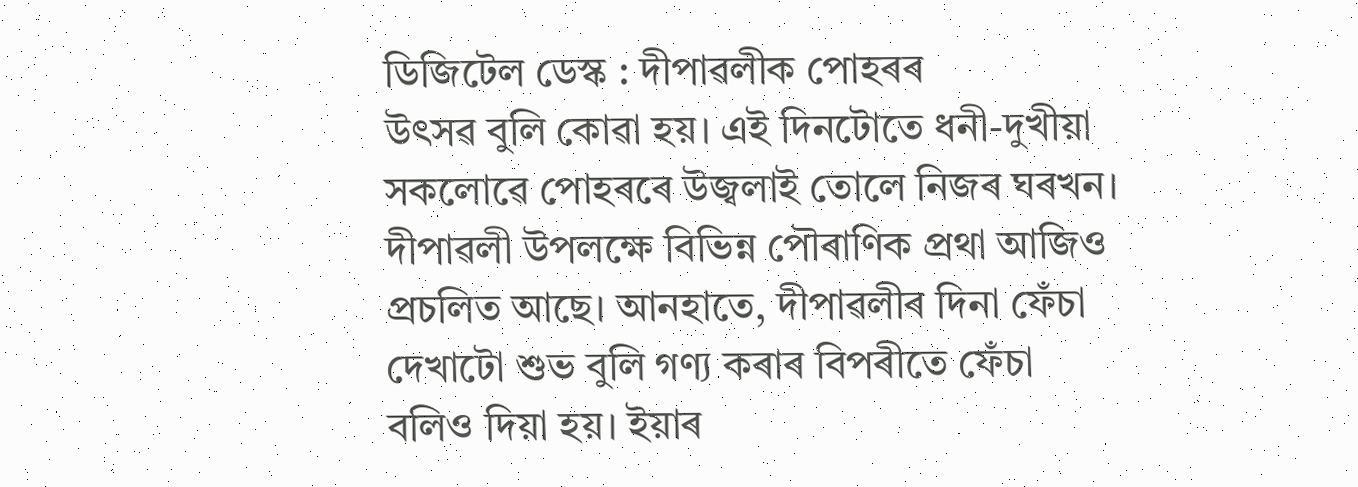ডিজিটেল ডেস্ক : দীপাৱলীক পোহৰৰ
উৎসৱ বুলি কোৱা হয়। এই দিনটোতে ধনী-দুখীয়া সকলোৱে পোহৰৰে উজ্বলাই তোলে নিজৰ ঘৰখন।
দীপাৱলী উপলক্ষে বিভিন্ন পৌৰাণিক প্ৰথা আজিও প্ৰচলিত আছে। আনহাতে, দীপাৱলীৰ দিনা ফেঁচা
দেখাটো শুভ বুলি গণ্য কৰাৰ বিপৰীতে ফেঁচা বলিও দিয়া হয়। ইয়াৰ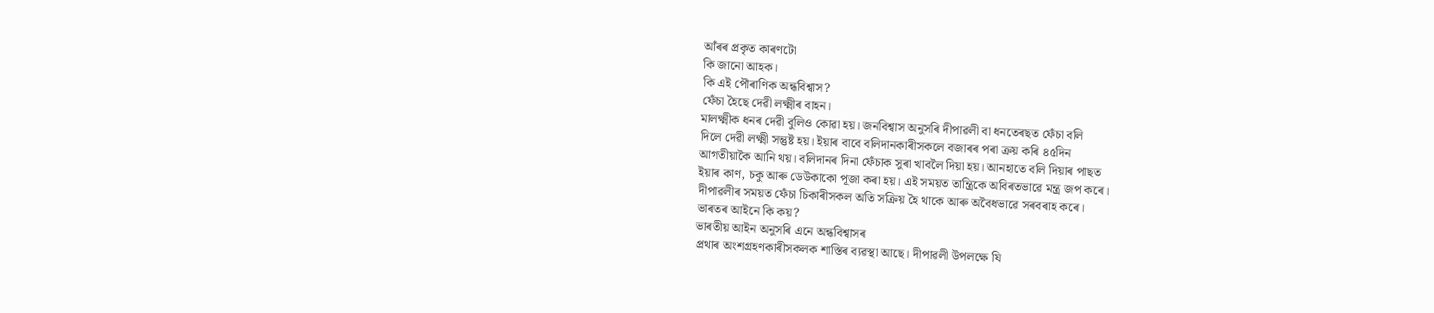আঁৰৰ প্ৰকৃত কাৰণটো
কি জানো আহক।
কি এই পৌৰাণিক অন্ধবিশ্বাস?
ফেঁচা হৈছে দেৱী লক্ষ্মীৰ বাহন।
মালক্ষ্মীক ধনৰ দেৱী বুলিও কোৱা হয়। জনবিশ্বাস অনুসৰি দীপাৱলী বা ধনতেৰছত ফেঁচা বলি
দিলে দেৱী লক্ষ্মী সন্তুষ্ট হয়। ইয়াৰ বাবে বলিদানকাৰীসকলে বজাৰৰ পৰা ক্ৰয় কৰি ৪৫দিন
আগতীয়াকৈ আনি থয়। বলিদানৰ দিনা ফেঁচাক সুৰা খাবলৈ দিয়া হয়। আনহাতে বলি দিয়াৰ পাছত
ইয়াৰ কাণ, চকু আৰু ডেউকাকো পূজা কৰা হয়। এই সময়ত তান্ত্ৰিকে অবিৰতভাৱে মন্ত্ৰ জপ কৰে।
দীপাৱলীৰ সময়ত ফেঁচা চিকাৰীসকল অতি সক্ৰিয় হৈ থাকে আৰু অবৈধভাৱে সৰবৰাহ কৰে।
ভাৰতৰ আইনে কি কয়?
ভাৰতীয় আইন অনুসৰি এনে অন্ধবিশ্বাসৰ
প্ৰথাৰ অংশগ্ৰহণকাৰীসকলক শাস্তিৰ ব্যৱস্থা আছে। দীপাৱলী উপলক্ষে যি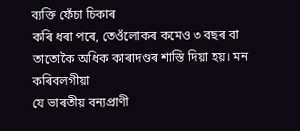ব্যক্তি ফেঁচা চিকাৰ
কৰি ধৰা পৰে, তেওঁলোকৰ কমেও ৩ বছৰ বা তাতোকৈ অধিক কাৰাদণ্ডৰ শাস্তি দিয়া হয়। মন কৰিবলগীয়া
যে ভাৰতীয় বন্যপ্ৰাণী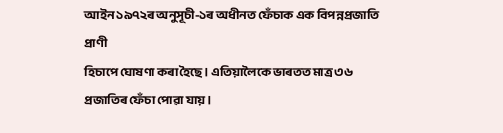আইন ১৯৭২ৰ অনুসূচী-১ৰ অধীনত ফেঁচাক এক বিপন্নপ্ৰজাতি প্ৰাণী
হিচাপে ঘোষণা কৰা হৈছে। এতিয়ালৈকে ভাৰতত মাত্ৰ ৩৬ প্ৰজাতিৰ ফেঁচা পোৱা যায়।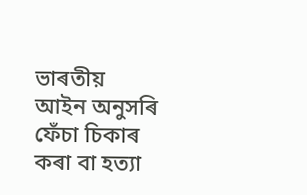ভাৰতীয়
আইন অনুসৰি ফেঁচা চিকাৰ কৰা বা হত্যা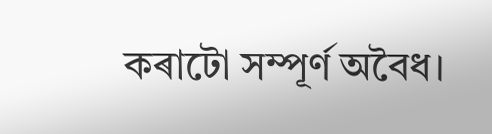কৰাটো সম্পূৰ্ণ অবৈধ।